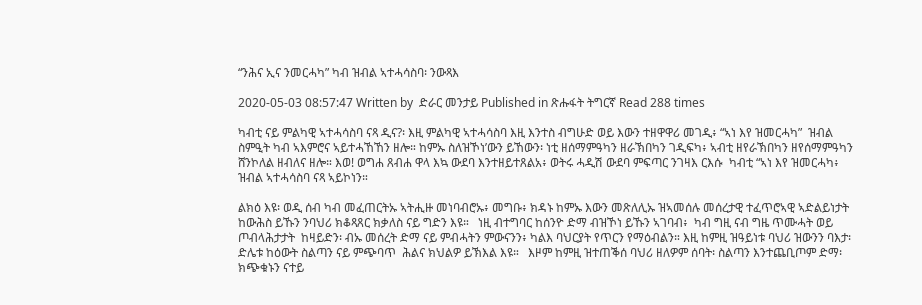“ንሕና ኢና ንመርሓካ” ካብ ዝብል ኣተሓሳስባ፡ ንውጻእ

2020-05-03 08:57:47 Written by  ድራር መንታይ Published in ጽሑፋት ትግርኛ Read 288 times

ካብቲ ናይ ምልካዊ ኣተሓሳስባ ናጻ ዲና?፡ እዚ ምልካዊ ኣተሓሳስባ እዚ እንተስ ብግሁድ ወይ እውን ተዘዋዋሪ መገዲ፥ “ኣነ እየ ዝመርሓካ”  ዝብል ስምዒት ካብ ኣእምሮና ኣይተሓኸኸን ዘሎ። ከምኡ ስለዝኾነ’ውን ይኸውን፡ ነቲ ዘሰማምዓካን ዘራኽበካን ገዲፍካ፥ ኣብቲ ዘየራኽበካን ዘየሰማምዓካን ሸንኮለል ዘብለና ዘሎ። እወ! ወግሐ ጸብሐ ዋላ እኳ ውደባ እንተዘይተጸልአ፥ ወትሩ ሓዲሽ ውደባ ምፍጣር ንገዛእ ርእሱ  ካብቲ “ኣነ እየ ዝመርሓካ፥  ዝብል ኣተሓሳስባ ናጻ ኣይኮነን።

ልክዕ እዩ፡ ወዲ ሰብ ካብ መፈጠርትኡ ኣትሒዙ መነባብሮኡ፥ መግቡ፥ ክዳኑ ከምኡ እውን መጽለሊኡ ዝኣመሰሉ መሰረታዊ ተፈጥሮኣዊ ኣድልይነታት ከውሕስ ይኹን ንባህሪ ክቆጻጸር ክቃለስ ናይ ግድን እዩ።   ነዚ ብተግባር ከሰንዮ ድማ ብዝኾነ ይኹን ኣገባብ፥  ካብ ግዚ ናብ ግዜ ጥሙሓት ወይ ጦብላሕታታት  ከዛይድን፡ ብኡ መሰረት ድማ ናይ ምብሓትን ምውናንን፥ ካልእ ባህርያት የጥርን የማዕብልን። እዚ ከምዚ ዝዓይነቱ ባህሪ ዝውንን ባእታ፡ ድሌቱ ከዕውት ስልጣን ናይ ምጭባጥ  ሕልና ክህልዎ ይኽእል እዩ።   እዞም ከምዚ ዝተጠቕሰ ባህሪ ዘለዎም ሰባት፡ ስልጣን እንተጨቢጦም ድማ፡ ክጭቁኑን ናተይ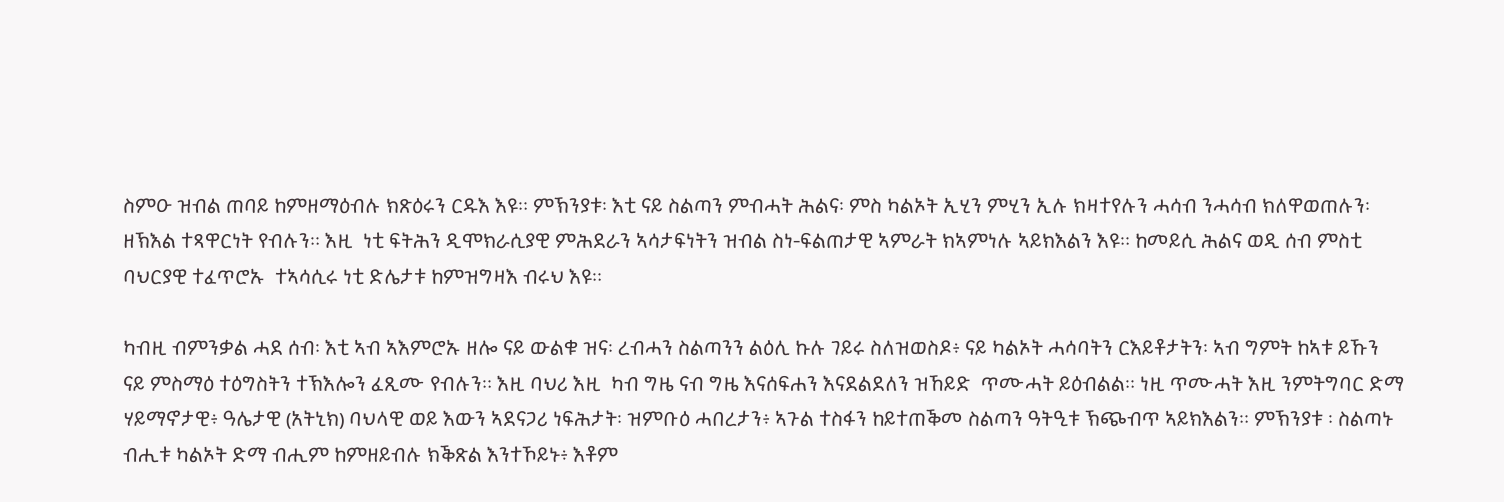ስምዑ ዝብል ጠባይ ከምዘማዕብሉ ክጽዕሩን ርዱእ እዩ። ምኽንያቱ፡ እቲ ናይ ስልጣን ምብሓት ሕልና፡ ምስ ካልኦት ኢሂን ምሂን ኢሉ ክዛተየሉን ሓሳብ ንሓሳብ ክለዋወጠሉን፡ ዘኽእል ተጻዋርነት የብሉን። እዚ  ነቲ ፍትሕን ዲሞክራሲያዊ ምሕደራን ኣሳታፍነትን ዝብል ስነ-ፍልጠታዊ ኣምራት ክኣምነሉ ኣይክእልን እዩ። ከመይሲ ሕልና ወዲ ሰብ ምስቲ ባህርያዊ ተፈጥሮኡ  ተኣሳሲሩ ነቲ ድሌታቱ ከምዝግዛእ ብሩህ እዩ።

ካብዚ ብምንቃል ሓደ ሰብ፡ እቲ ኣብ ኣእምሮኡ ዘሎ ናይ ውልቁ ዝና፡ ረብሓን ስልጣንን ልዕሊ ኩሉ ገይሩ ስለዝወስዶ፥ ናይ ካልኦት ሓሳባትን ርእይቶታትን፡ ኣብ ግምት ከኣቱ ይኹን ናይ ምስማዕ ተዕግስትን ተኽእሎን ፈጺሙ የብሉን። እዚ ባህሪ እዚ  ካብ ግዜ ናብ ግዜ እናሰፍሐን እናደልደለን ዝኸይድ  ጥሙሓት ይዕብልል። ነዚ ጥሙሓት እዚ ንምትግባር ድማ ሃይማኖታዊ፥ ዓሌታዊ (አትኒክ) ባህላዊ ወይ እውን ኣደናጋሪ ነፍሕታት፡ ዝምቡዕ ሓበረታን፥ ኣጉል ተስፋን ከይተጠቕመ ስልጣን ዓትዒቱ ኽጭብጥ ኣይክእልን። ምኽንያቱ ፡ ስልጣኑ ብሒቱ ካልኦት ድማ ብሒም ከምዘይብሉ ክቕጽል እንተኾይኑ፥ እቶም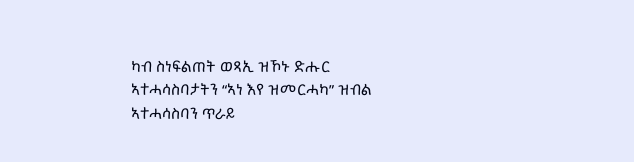ካብ ስነፍልጠት ወጻኢ ዝኾኑ ድሑር ኣተሓሳስባታትን “ኣነ እየ ዝመርሓካ” ዝብል ኣተሓሳስባን ጥራይ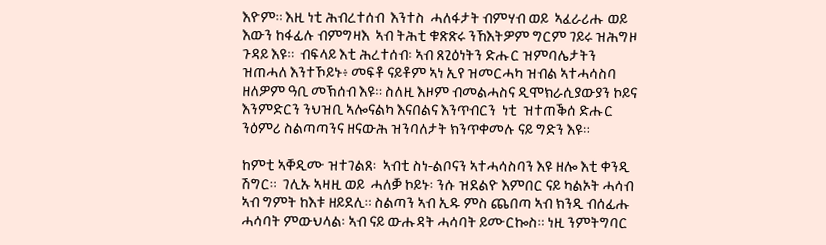እዮም። እዚ ነቲ ሕብረተሰብ  እንተስ  ሓለፋታት ብምሃብ ወይ  ኣፈራሪሑ ወይ እውን ከፋፊሉ ብምግዛእ  ኣብ ትሕቲ ቁጽጽሩ ንኸእትዎም ግርም ገይሩ ዝሕግዞ ጉዳይ እዩ።  ብፍላይ እቲ ሕረተሰብ፡ ኣብ ጸጊዕነትን ድሑር ዝምባሌታትን ዝጠሓለ እንተኾይኑ፥ መፍቶ ናይቶም ኣነ ኢየ ዝመርሓካ ዝብል ኣተሓሳስባ ዘለዎም ዓቢ መኽሰብ እዩ። ስለዚ እዞም ብመልሓስና ዲሞክራሲያውያን ኮይና እንምድርን ንህዝቢ ኣሎናልካ እናበልና እንጥብርን  ነቲ  ዝተጠቕሰ ድሑር ንዕምሪ ስልጣጣንና ዘናውሕ ዝንባለታት ክንጥቀመሉ ናይ ግድን እዩ።

ከምቲ ኣቐዲሙ ዝተገልጸ፡  ኣብቲ ስነ-ልቦናን ኣተሓሳስባን እዩ ዘሎ እቲ ቀንዲ ሽግር።  ገሊኡ ኣዛዚ ወይ  ሓለቓ ኮይኑ፡ ንሱ ዝደልዮ እምበር ናይ ካልኦት ሓሳብ ኣብ ግምት ከእቱ ዘይደሊ። ስልጣን ኣብ ኢዱ ምስ ጨበጣ ኣብ ክንዲ ብሰፊሑ ሓሳባት ምውህላል፡ ኣብ ናይ ውሑዳት ሓሳባት ይሙርኰስ። ነዚ ንምትግባር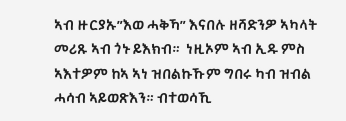ኣብ ዙርያኡ”እወ ሓቅኻ” እናበሉ ዘሻድንዎ ኣካላት መሪጹ ኣብ ጎኑ ይእክብ።  ነዚኦም ኣብ ኢዱ ምስ ኣእተዎም ከኣ ኣነ ዝበልኩኹም ግበሩ ካብ ዝብል ሓሳብ ኣይወጽእን። ብተወሳኺ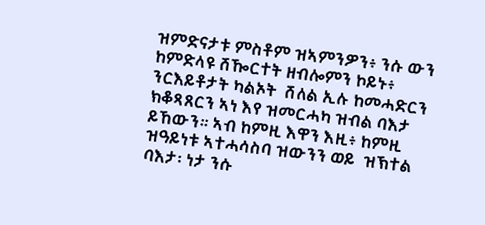ዝምድናታቱ ምስቶም ዝኣምንዎን፥ ንሱ ውን ከምድላዩ ሸዀርተት ዘብሎምን ኮይኑ፥ ንርእይቶታት ካልኦት  ሸለል ኢሉ ከመሓድርን ክቆጻጸርን ኣነ እየ ዝመርሓካ ዝብል ባእታ ይኸውን። ኣብ ከምዚ እዋን እዚ፥ ከምዚ ዝዓይነቱ ኣተሓሳስባ ዝውንን ወይ  ዝኽተል ባእታ፡ ነታ ንሱ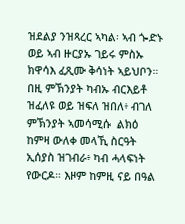ዝደልያ ንዝጻረር ኣካል፡ ኣብ ጐድኑ ወይ ኣብ ዙርያኡ ገይሩ ምስኡ ክዋሳእ ፈጺሙ ቅሳነት ኣይህቦን። በዚ ምኽንያት ካብኡ ብርእይቶ  ዝፈለዩ ወይ ዝፍለ ዝበለ፥ ብገለ ምኽንያት ኣመሳሚሱ  ልክዕ ከምዛ ውለቀ መላኺ ስርዓት ኢሰያስ ዝገብራ፥ ካብ ሓላፍነት የውርዶ። እዞም ከምዚ ናይ በዓል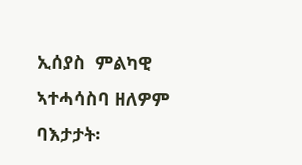ኢሰያስ  ምልካዊ ኣተሓሳስባ ዘለዎም  ባእታታት፡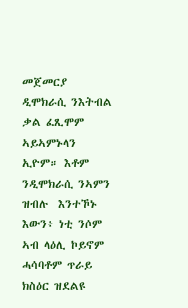መጀመርያ ዲሞክራሲ ንእትብል ቃል ፈጺሞም ኣይኣምኑላን ኢዮም። እቶም ንዲሞክራሲ ንኣምን ዝብሉ  እንተኾኑ እውን፥ ነቲ ንሶም ኣብ ላዕሊ ኮይኖም ሓሳባቶም ጥራይ ክስዕር ዝደልዩ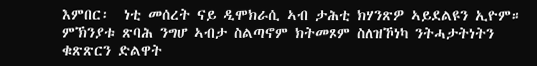እምበር፡  ነቲ መሰረት ናይ ዲሞክራሲ ኣብ ታሕቲ ክሃንጽዎ ኣይደልዩን ኢዮም። ምኽንያቱ ጽባሕ ንግሆ ኣብታ ስልጣኖም ክትመጾም ስለዝኾነካ ንትሓታትነትን ቁጽጽርን ድልዋት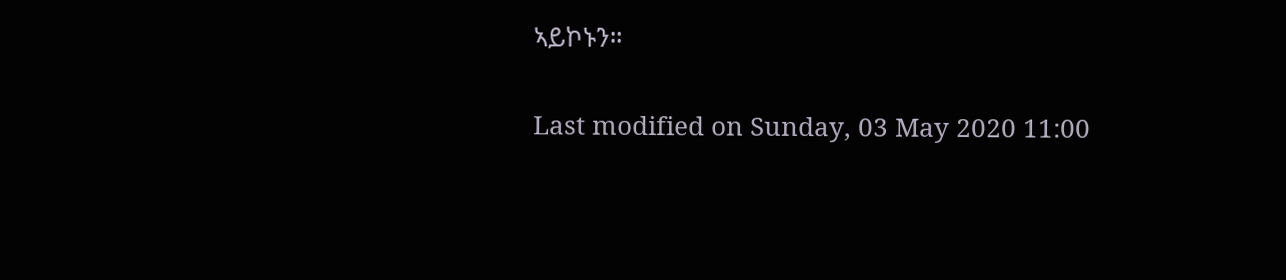ኣይኮኑን።

Last modified on Sunday, 03 May 2020 11:00